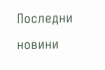Последни новини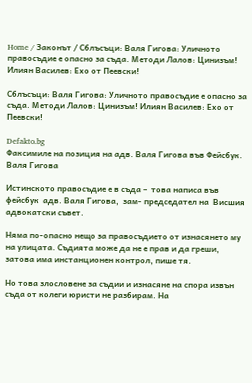Home / Законът / Сблъсъци: Валя Гигова: Уличното правосъдие е опасно за съда. Методи Лалов: Цинизъм! Илиян Василев: Ехо от Пеевски!

Сблъсъци: Валя Гигова: Уличното правосъдие е опасно за съда. Методи Лалов: Цинизъм! Илиян Василев: Ехо от Пеевски!

Defakto.bg
Факсимиле на позиция на адв. Валя Гигова във Фейсбук.
Валя Гигова

Истинското правосъдие е в съда –  това написа във фейсбук  адв. Валя Гигова,  зам- председател на  Висшия адвокатски съвет.

Няма по-опасно нещо за правосъдието от изнасянето му на улицата. Съдията може да не е прав и да греши, затова има инстанционен контрол, пише тя.

Но това злословене за съдии и изнасяне на спора извън съда от колеги юристи не разбирам. На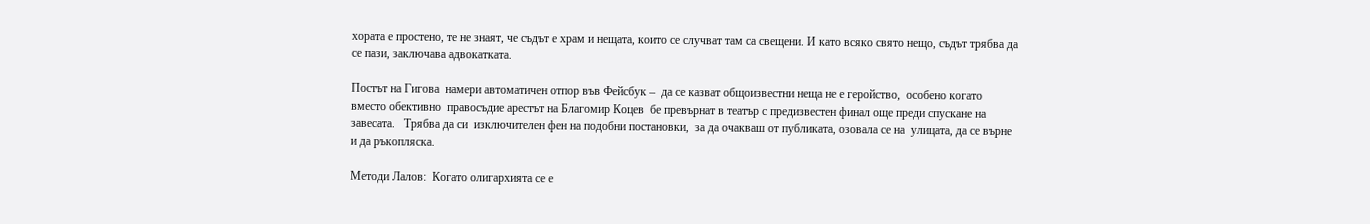хората е простено, те не знаят, че съдът е храм и нещата, които се случват там са свещени. И като всяко свято нещо, съдът трябва да се пази, заключава адвокатката.

Постът на Гигова  намери автоматичен отпор във Фейсбук –  да се казват общоизвестни неща не е геройство,  особено когато  вместо обективно  правосъдие арестът на Благомир Коцев  бе превърнат в театър с предизвестен финал още преди спускане на завесата.   Трябва да си  изключителен фен на подобни постановки,  за да очакваш от публиката, озовала се на  улицата, да се върне и да ръкопляска.

Методи Лалов:  Когато олигархията се е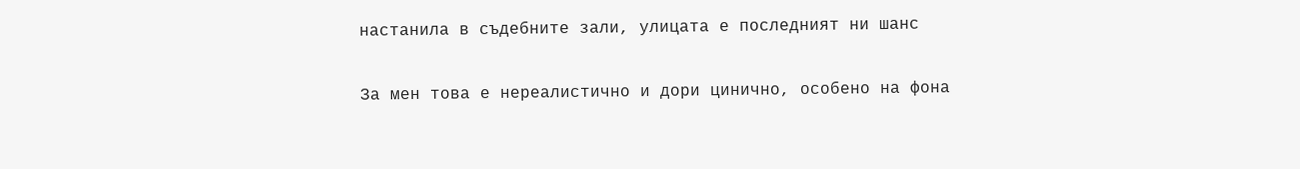настанила в съдебните зали, улицата е последният ни шанс

За мен това е нереалистично и дори цинично, особено на фона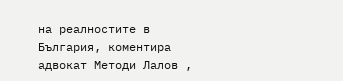на реалностите в България, коментира адвокат Методи Лалов ,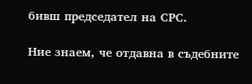бивш председател на СРС.

Ние знаем, че отдавна в съдебните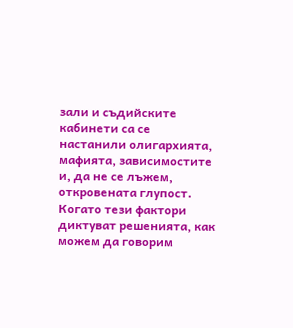зали и съдийските кабинети са се настанили олигархията, мафията, зависимостите и, да не се лъжем, откровената глупост. Когато тези фактори диктуват решенията, как можем да говорим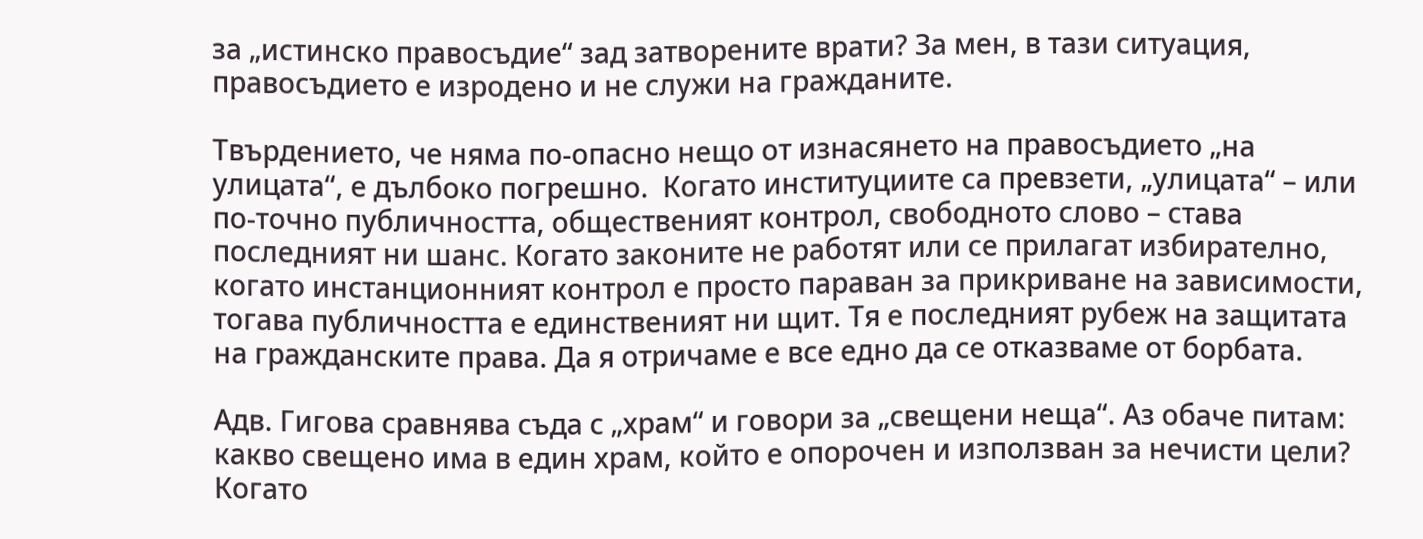за „истинско правосъдие“ зад затворените врати? За мен, в тази ситуация, правосъдието е изродено и не служи на гражданите.

Твърдението, че няма по-опасно нещо от изнасянето на правосъдието „на улицата“, е дълбоко погрешно.  Когато институциите са превзети, „улицата“ – или по-точно публичността, общественият контрол, свободното слово – става последният ни шанс. Когато законите не работят или се прилагат избирателно, когато инстанционният контрол е просто параван за прикриване на зависимости, тогава публичността е единственият ни щит. Тя е последният рубеж на защитата на гражданските права. Да я отричаме е все едно да се отказваме от борбата.

Адв. Гигова сравнява съда с „храм“ и говори за „свещени неща“. Аз обаче питам: какво свещено има в един храм, който е опорочен и използван за нечисти цели? Когато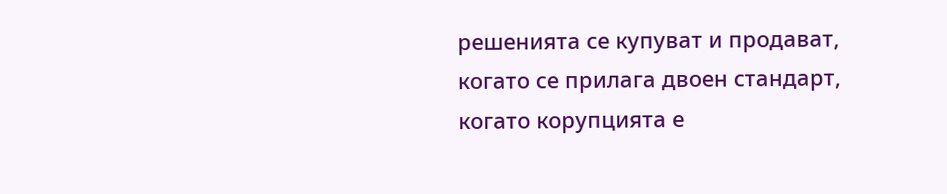решенията се купуват и продават, когато се прилага двоен стандарт, когато корупцията е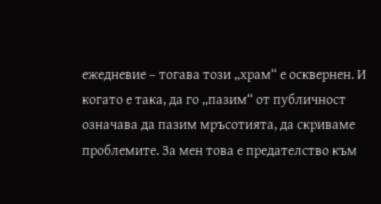ежедневие – тогава този „храм“ е осквернен. И когато е така, да го „пазим“ от публичност означава да пазим мръсотията, да скриваме проблемите. За мен това е предателство към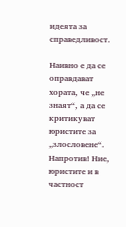идеята за справедливост.

Наивно е да се оправдават хората, че „не знаят“, а да се критикуват юристите за „злословене“. Напротив! Ние, юристите и в частност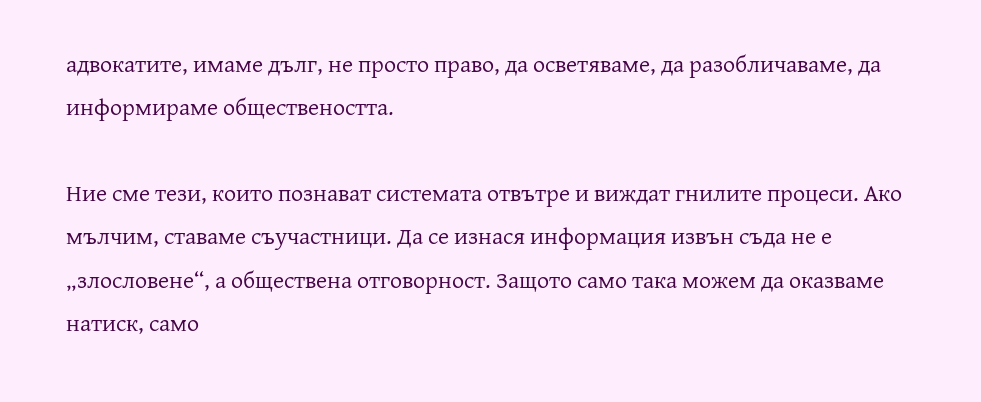адвокатите, имаме дълг, не просто право, да осветяваме, да разобличаваме, да информираме обществеността.

Ние сме тези, които познават системата отвътре и виждат гнилите процеси. Ако мълчим, ставаме съучастници. Да се изнася информация извън съда не е „злословене“, а обществена отговорност. Защото само така можем да оказваме натиск, само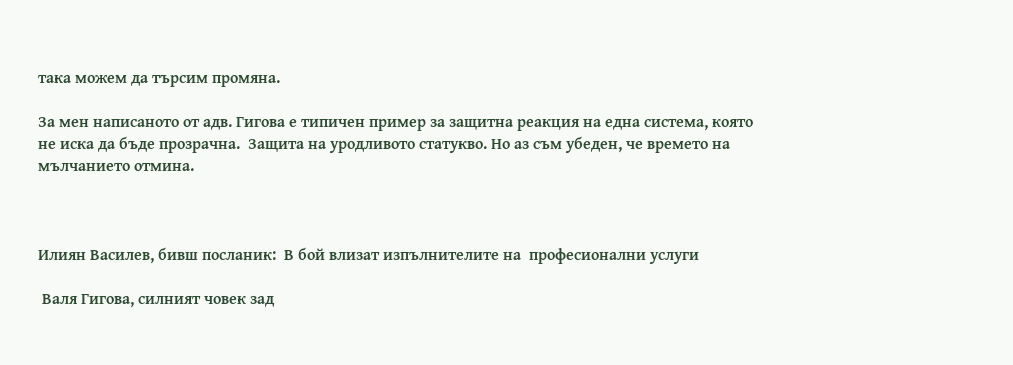така можем да търсим промяна.

За мен написаното от адв. Гигова е типичен пример за защитна реакция на една система, която не иска да бъде прозрачна.  Защита на уродливото статукво. Но аз съм убеден, че времето на мълчанието отмина.



Илиян Василев, бивш посланик:  В бой влизат изпълнителите на  професионални услуги

 Валя Гигова, силният човек зад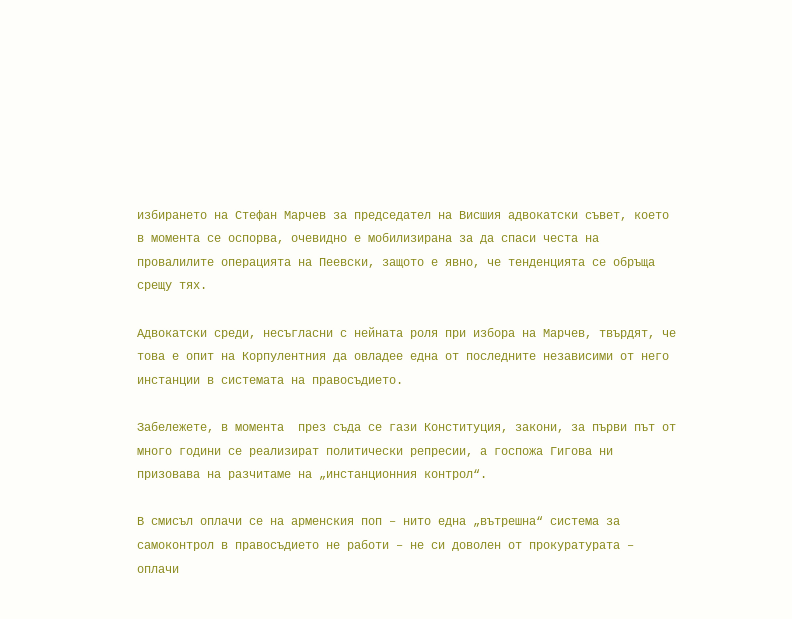избирането на Стефан Марчев за председател на Висшия адвокатски съвет, което в момента се оспорва, очевидно е мобилизирана за да спаси честа на провалилите операцията на Пеевски, защото е явно, че тенденцията се обръща срещу тях.

Адвокатски среди, несъгласни с нейната роля при избора на Марчев, твърдят, че това е опит на Корпулентния да овладее една от последните независими от него инстанции в системата на правосъдието.

Забележете, в момента  през съда се гази Конституция, закони, за първи път от много години се реализират политически репресии, а госпожа Гигова ни призовава на разчитаме на „инстанционния контрол“.

В смисъл оплачи се на арменския поп – нито една „вътрешна“ система за самоконтрол в правосъдието не работи – не си доволен от прокуратурата – оплачи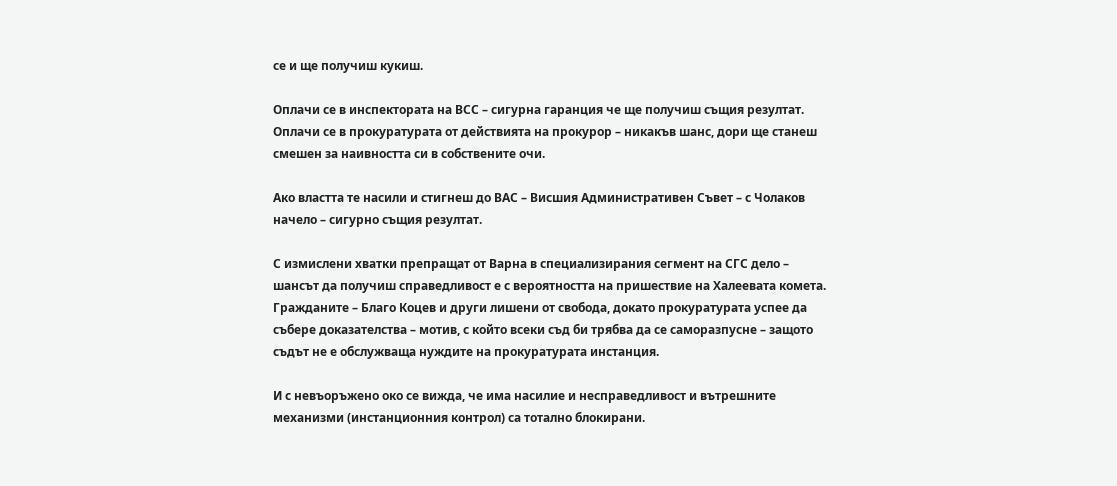се и ще получиш кукиш.

Оплачи се в инспектората на ВСС – сигурна гаранция че ще получиш същия резултат. Оплачи се в прокуратурата от действията на прокурор – никакъв шанс, дори ще станеш смешен за наивността си в собствените очи.

Ако властта те насили и стигнеш до ВАС – Висшия Административен Съвет – с Чолаков начело – сигурно същия резултат.

С измислени хватки препращат от Варна в специализирания сегмент на СГС дело – шансът да получиш справедливост е с вероятността на пришествие на Халеевата комета. Гражданите – Благо Коцев и други лишени от свобода, докато прокуратурата успее да събере доказателства – мотив, с който всеки съд би трябва да се саморазпусне – защото съдът не е обслужваща нуждите на прокуратурата инстанция.

И с невъоръжено око се вижда, че има насилие и несправедливост и вътрешните механизми (инстанционния контрол) са тотално блокирани.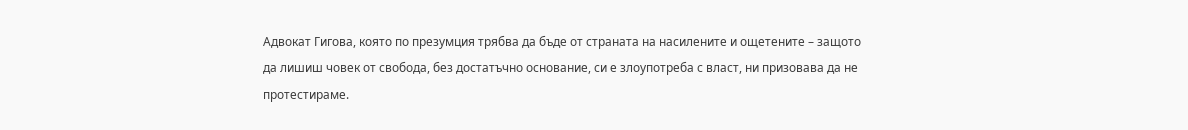Адвокат Гигова, която по презумция трябва да бъде от страната на насилените и ощетените – защото да лишиш човек от свобода, без достатъчно основание, си е злоупотреба с власт, ни призовава да не протестираме.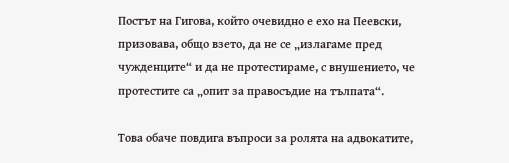Постът на Гигова, който очевидно е ехо на Пеевски, призовава, общо взето, да не се „излагаме пред чужденците“ и да не протестираме, с внушението, че протестите са „опит за правосъдие на тълпата“.

Това обаче повдига въпроси за ролята на адвокатите,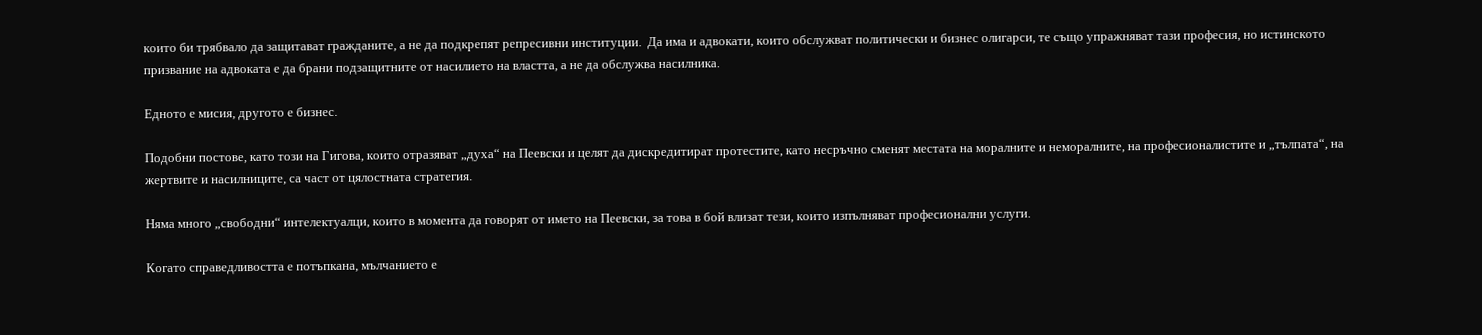които би трябвало да защитават гражданите, а не да подкрепят репресивни институции.  Да има и адвокати, които обслужват политически и бизнес олигарси, те също упражняват тази професия, но истинското призвание на адвоката е да брани подзащитните от насилието на властта, а не да обслужва насилника.

Едното е мисия, другото е бизнес.

Подобни постове, като този на Гигова, които отразяват „духа“ на Пеевски и целят да дискредитират протестите, като несръчно сменят местата на моралните и неморалните, на професионалистите и „тълпата“, на жертвите и насилниците, са част от цялостната стратегия.

Няма много „свободни“ интелектуалци, които в момента да говорят от името на Пеевски, за това в бой влизат тези, които изпълняват професионални услуги.

Когато справедливостта е потъпкана, мълчанието е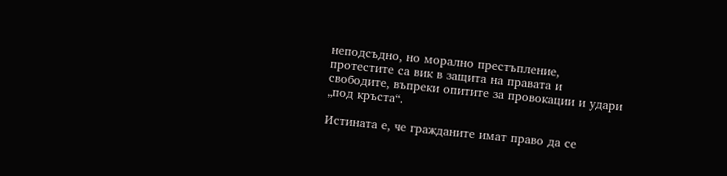неподсъдно, но морално престъпление,  протестите са вик в защита на правата и свободите, въпреки опитите за провокации и удари „под кръста“.

Истината е, че гражданите имат право да се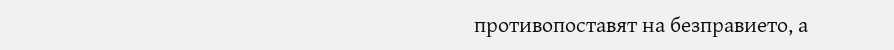противопоставят на безправието, а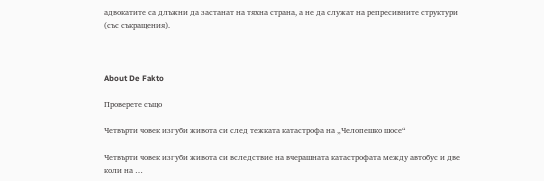адвокатите са длъжни да застанат на тяхна страна, а не да служат на репресивните структури (със съкращения).



About De Fakto

Проверете също

Четвърти човек изгуби живота си след тежката катастрофа на „Челопешко шосе“

Четвърти човек изгуби живота си вследствие на вчерашната катастрофата между автобус и две коли на …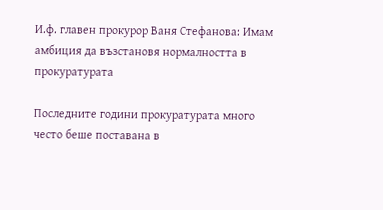И.ф. главен прокурор Ваня Стефанова: Имам амбиция да възстановя нормалността в прокуратурата

Последните години прокуратурата много често беше поставана в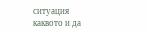ситуация  каквото и да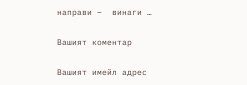направи –  винаги …

Вашият коментар

Вашият имейл адрес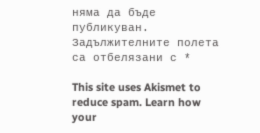няма да бъде публикуван. Задължителните полета са отбелязани с *

This site uses Akismet to reduce spam. Learn how your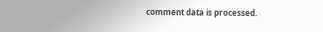comment data is processed.